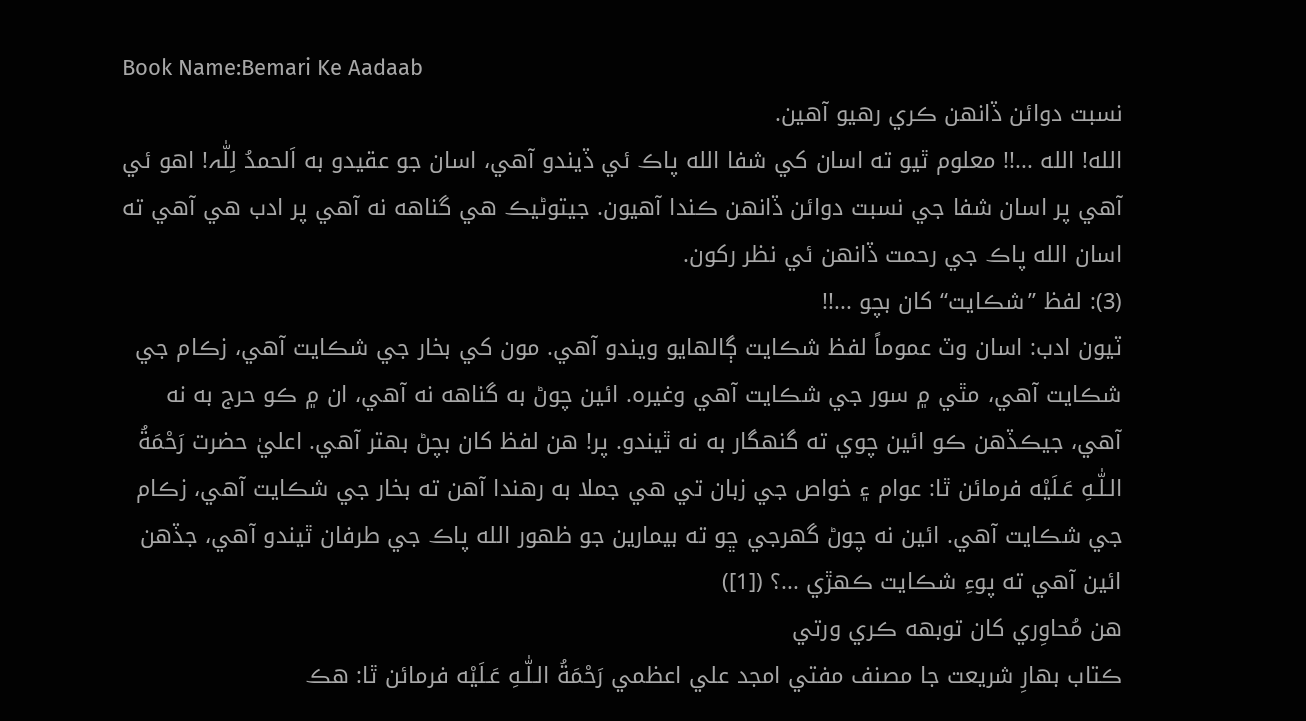Book Name:Bemari Ke Aadaab
نسبت دوائن ڏانهن ڪري رهيو آهين.
الله! الله ...!! معلوم ٿيو ته اسان کي شفا الله پاڪ ئي ڏيندو آهي، اسان جو عقيدو به اَلحمدُ لِلّٰہ! اهو ئي آهي پر اسان شفا جي نسبت دوائن ڏانهن ڪندا آهيون. جيتوڻيڪ هي گناهه نه آهي پر ادب هي آهي ته اسان الله پاڪ جي رحمت ڏانهن ئي نظر رکون.
(3): لفظ ”شڪايت“ کان بچو ...!!
ٽيون ادب: اسان وٽ عموماً لفظ شڪايت ڳالهايو ويندو آهي. مون کي بخار جي شڪايت آهي، زڪام جي شڪايت آهي، مٿي ۾ سور جي شڪايت آهي وغيره. ائين چوڻ به گناهه نه آهي، ان ۾ ڪو حرج به نه آهي، جيڪڏهن ڪو ائين چوي ته گنهگار به نه ٿيندو. پر! هن لفظ کان بچڻ بهتر آهي. اعليٰ حضرت رَحْمَةُ الـلّٰـهِ عَـلَيْه فرمائن ٿا: عوام ۽ خواص جي زبان تي هي جملا به رهندا آهن ته بخار جي شڪايت آهي، زڪام جي شڪايت آهي. ائين نه چوڻ گهرجي ڇو ته بيمارين جو ظهور الله پاڪ جي طرفان ٿيندو آهي، جڏهن ائين آهي ته پوءِ شڪايت ڪهڙي ...؟ ([1])
هن مُحاوِري کان توبهه ڪري ورتي
ڪتاب بهارِ شريعت جا مصنف مفتي امجد علي اعظمي رَحْمَةُ الـلّٰـهِ عَـلَيْه فرمائن ٿا: هڪ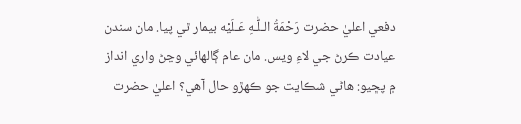دفعي اعليٰ حضرت رَحْمَةُ الـلّٰـهِ عَـلَيْه بيمار ٿي پيا. مان سندن عيادت ڪرڻ جي لاءِ ويس. مان عام ڳالهائي وڃڻ واري انداز ۾ پڇيو: هاڻي شڪايت جو ڪهڙو حال آهي؟ اعليٰ حضرت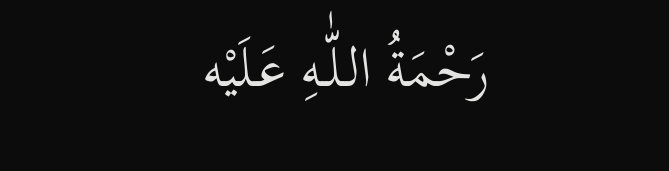رَحْمَةُ الـلّٰـهِ عَـلَيْه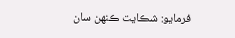فرمايو: شڪايت ڪنهن سان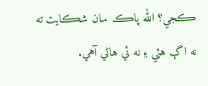ڪجي؟ الله پاڪ سان شڪايت ته نه اڳ هئي ۽ نه ئي هاڻي آهي.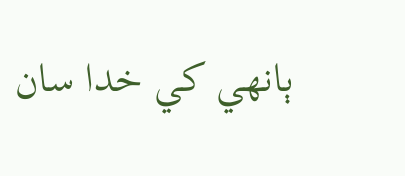ٻانهي کي خدا سان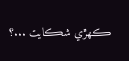ڪهڙي شڪايت ...؟